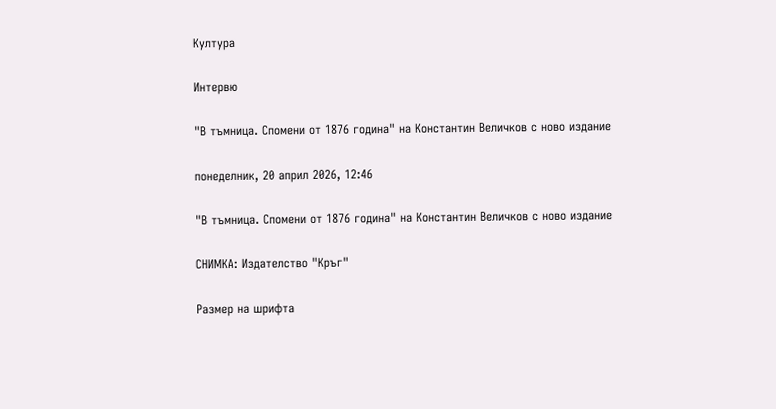Култура

Интервю

"В тъмница. Спомени от 1876 година" на Константин Величков с ново издание

понеделник, 20 април 2026, 12:46

"В тъмница. Спомени от 1876 година" на Константин Величков с ново издание

СНИМКА: Издателство "Кръг"

Размер на шрифта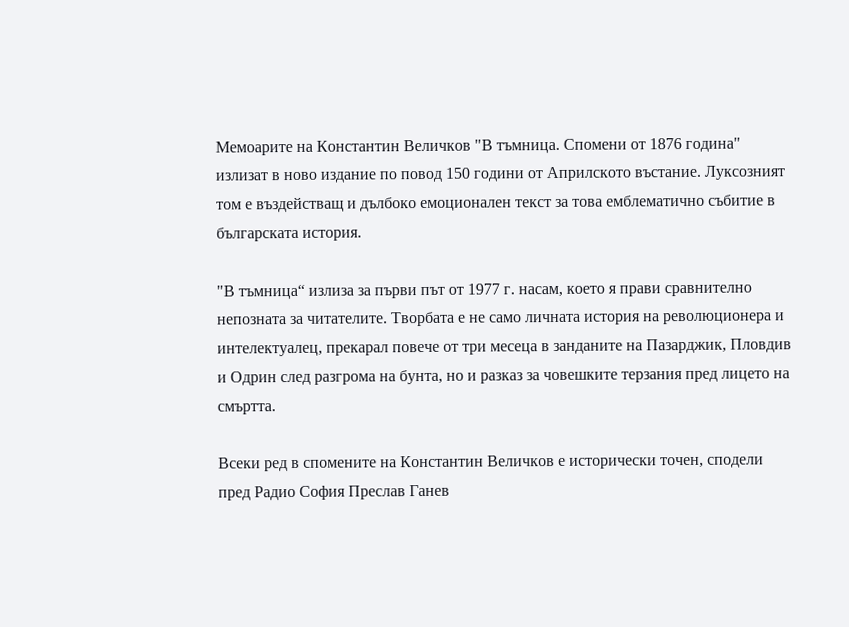Мемоарите на Константин Величков "В тъмница. Спомени от 1876 година" излизат в ново издание по повод 150 години от Априлското въстание. Луксозният том е въздействащ и дълбоко емоционален текст за това емблематично събитие в българската история.

"В тъмница“ излиза за първи път от 1977 г. насам, което я прави сравнително непозната за читателите. Творбата е не само личната история на революционера и интелектуалец, прекарал повече от три месеца в занданите на Пазарджик, Пловдив и Одрин след разгрома на бунта, но и разказ за човешките терзания пред лицето на смъртта.

Всеки ред в спомените на Константин Величков е исторически точен, сподели пред Радио София Преслав Ганев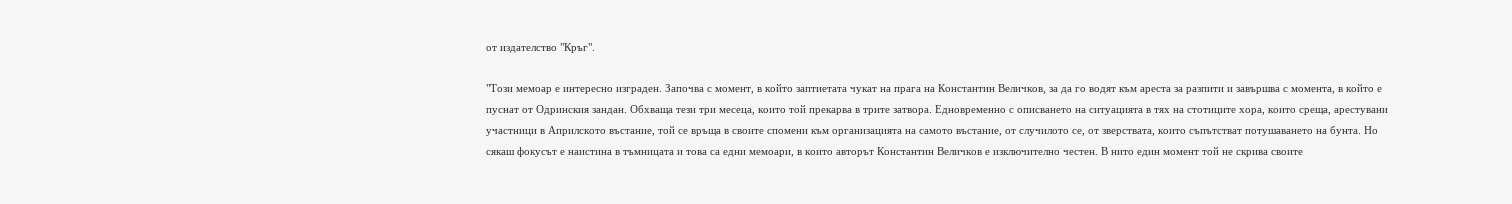от издателство "Кръг".

"Този мемоар е интересно изграден. Започва с момент, в който заптиетата чукат на прага на Константин Величков, за да го водят към ареста за разпити и завършва с момента, в който е пуснат от Одринския зандан. Обхваща тези три месеца, които той прекарва в трите затвора. Едновременно с описването на ситуацията в тях на стотиците хора, които среща, арестувани участници в Априлското въстание, той се връща в своите спомени към организацията на самото въстание, от случилото се, от зверствата, които съпътстват потушаването на бунта. Но сякаш фокусът е наистина в тъмницата и това са едни мемоари, в които авторът Константин Величков е изключително честен. В нито един момент той не скрива своите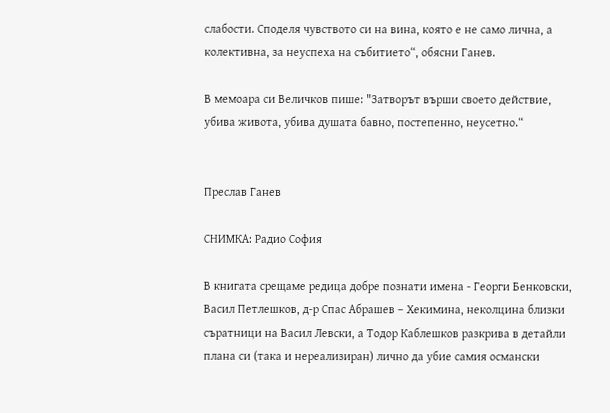слабости. Споделя чувството си на вина, която е не само лична, а колективна, за неуспеха на събитието“, обясни Ганев.

В мемоара си Величков пише: "Затворът върши своето действие, убива живота, убива душата бавно, постепенно, неусетно.“


Преслав Ганев

СНИМКА: Радио София

В книгата срещаме редица добре познати имена - Георги Бенковски, Васил Петлешков, д-р Спас Абрашев – Хекимина, неколцина близки съратници на Васил Левски, а Тодор Каблешков разкрива в детайли плана си (така и нереализиран) лично да убие самия османски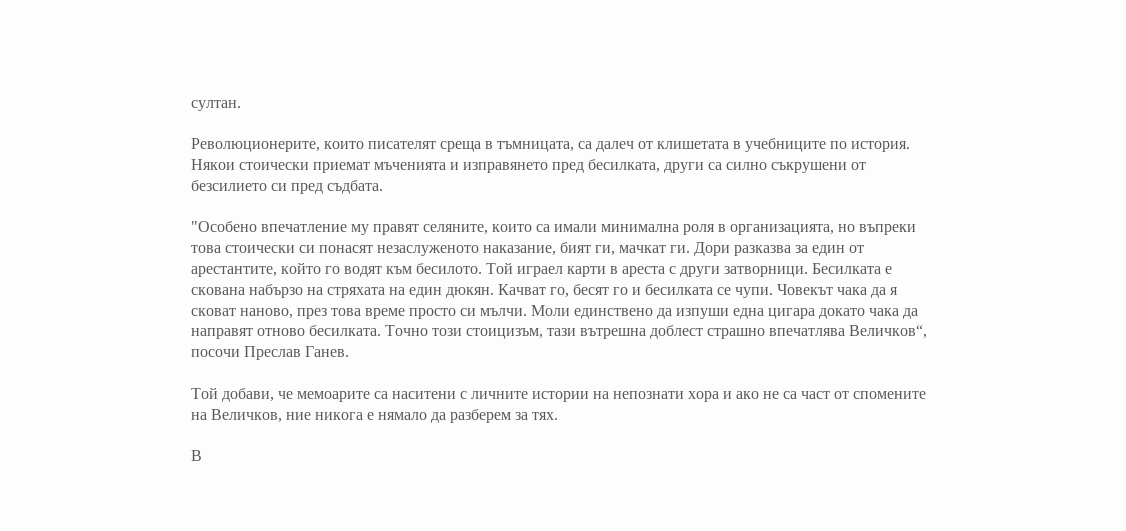султан.

Революционерите, които писателят среща в тъмницата, са далеч от клишетата в учебниците по история. Някои стоически приемат мъченията и изправянето пред бесилката, други са силно съкрушени от безсилието си пред съдбата.

"Особено впечатление му правят селяните, които са имали минимална роля в организацията, но въпреки това стоически си понасят незаслуженото наказание, бият ги, мачкат ги. Дори разказва за един от арестантите, който го водят към бесилото. Той играел карти в ареста с други затворници. Бесилката е скована набързо на стряхата на един дюкян. Качват го, бесят го и бесилката се чупи. Човекът чака да я сковат наново, през това време просто си мълчи. Моли единствено да изпуши една цигара докато чака да направят отново бесилката. Точно този стоицизъм, тази вътрешна доблест страшно впечатлява Величков“, посочи Преслав Ганев.

Той добави, че мемоарите са наситени с личните истории на непознати хора и ако не са част от спомените на Величков, ние никога е нямало да разберем за тях.

В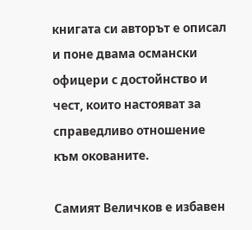книгата си авторът е описал и поне двама османски офицери с достойнство и чест, които настояват за справедливо отношение към окованите.

Самият Величков е избавен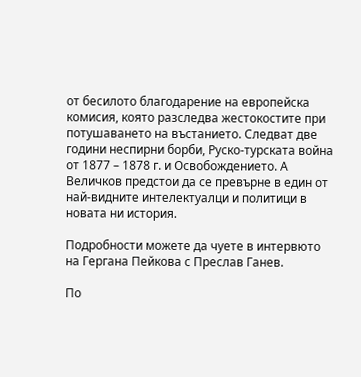от бесилото благодарение на европейска комисия, която разследва жестокостите при потушаването на въстанието. Следват две години неспирни борби, Руско-турската война от 1877 – 1878 г. и Освобождението. А Величков предстои да се превърне в един от най-видните интелектуалци и политици в новата ни история.

Подробности можете да чуете в интервюто на Гергана Пейкова с Преслав Ганев.

По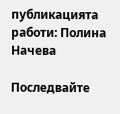публикацията работи: Полина Начева

Последвайте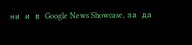ни и в Google News Showcase, за да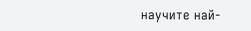научите най-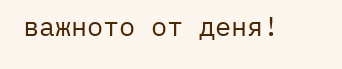важното от деня!